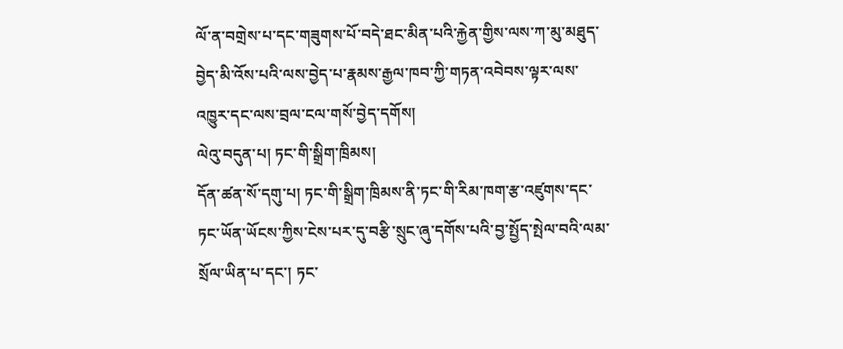ལོ་ན་བགྲེས་པ་དང་གཟུགས་པོ་བདེ་ཐང་མིན་པའི་རྐྱེན་གྱིས་ལས་ཀ་མུ་མཐུད་བྱེད་མི་འོས་པའི་ལས་བྱེད་པ་རྣམས་རྒྱལ་ཁབ་ཀྱི་གཏན་འབེབས་ལྟར་ལས་འཁྱུར་དང་ལས་བྲལ་ངལ་གསོ་བྱེད་དགོས།
ལེའུ་བདུན་པ། ཏང་གི་སྒྲིག་ཁྲིམས།
དོན་ཚན་སོ་དགུ་པ། ཏང་གི་སྒྲིག་ཁྲིམས་ནི་ཏང་གི་རིམ་ཁག་རྩ་འཛུགས་དང་ཏང་ཡོན་ཡོངས་ཀྱིས་ངེས་པར་དུ་བརྩི་སྲུང་ཞུ་དགོས་པའི་བྱ་སྤྱོད་སྤེལ་བའི་ལམ་སྲོལ་ཡིན་པ་དང་། ཏང་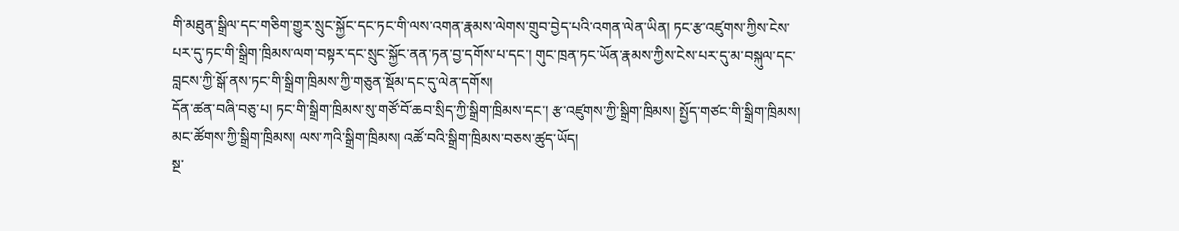གི་མཐུན་སྒྲིལ་དང་གཅིག་གྱུར་སྲུང་སྐྱོང་དང་ཏང་གི་ལས་འགན་རྣམས་ལེགས་གྲུབ་བྱེད་པའི་འགན་ལེན་ཡིན། ཏང་རྩ་འཛུགས་ཀྱིས་ངེས་པར་དུ་ཏང་གི་སྒྲིག་ཁྲིམས་ལག་བསྟར་དང་སྲུང་སྐྱོང་ནན་ཏན་བྱ་དགོས་པ་དང་། གུང་ཁྲན་ཏང་ཡོན་རྣམས་ཀྱིས་ངེས་པར་དུ་མ་བསྐུལ་དང་བླངས་ཀྱི་སྒོ་ནས་ཏང་གི་སྒྲིག་ཁྲིམས་ཀྱི་གཅུན་སྡོམ་དང་དུ་ལེན་དགོས།
དོན་ཚན་བཞི་བཅུ་པ། ཏང་གི་སྒྲིག་ཁྲིམས་སུ་གཙོ་བོ་ཆབ་སྲིད་ཀྱི་སྒྲིག་ཁྲིམས་དང་། རྩ་འཛུགས་ཀྱི་སྒྲིག་ཁྲིམས། སྤྱོད་གཙང་གི་སྒྲིག་ཁྲིམས། མང་ཚོགས་ཀྱི་སྒྲིག་ཁྲིམས། ལས་ཀའི་སྒྲིག་ཁྲིམས། འཚོ་བའི་སྒྲིག་ཁྲིམས་བཅས་ཚུད་ཡོད།
སྔ་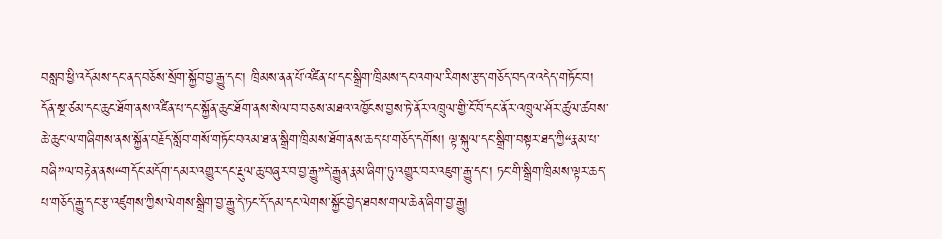བསླབ་ཕྱི་འདོམས་དང་ནད་བཅོས་སྲོག་སྐྱོབ་བྱ་རྒྱུ་དང་། ཁྲིམས་ནན་པོ་འཛིན་པ་དང་སྒྲིག་ཁྲིམས་དང་འགལ་རིགས་རྩད་གཅོད་བདའ་འདེད་གཏོང་བ། དོན་སྔ་ཙམ་དང་ཆུང་ཐོག་ནས་འཛིན་པ་དང་སྐྱོན་ཆུང་ཐོག་ནས་སེལ་བ་བཅས་མཐའ་འཁྱོངས་བྱས་ཏེ་ནོར་འཁྲུལ་གྱི་ངོ་བོ་དང་ནོར་འཁྲུལ་ཤོར་ཚུལ་ཚབས་ཆེ་ཆུང་ལ་གཞིགས་ནས་སྐྱོན་བརྗོད་སློབ་གསོ་གཏོང་བའམ་ཐ་ན་སྒྲིག་ཁྲིམས་ཐོག་ནས་ཆད་པ་གཅོད་དགོས། ལྟ་སྐུལ་དང་སྒྲིག་བསྟར་ཐད་ཀྱི“རྣམ་པ་བཞི”ལ་བརྟེན་ནས“གདོང་མདོག་དམར་འགྱུར་དང་རྔུལ་ཆུ་བཞུར་བ་བྱ་རྒྱུ”དེ་རྒྱུན་རྣམ་ཞིག་ཏུ་འགྱུར་བར་འཇུག་རྒྱུ་དང་། ཏང་གི་སྒྲིག་ཁྲིམས་ལྟར་ཆད་པ་གཅོད་རྒྱུ་དང་རྩ་འཛུགས་ཀྱིས་ལེགས་སྒྲིག་བྱ་རྒྱུ་དེ་ཏང་དོ་དམ་དང་ལེགས་སྐྱོང་བྱེད་ཐབས་གལ་ཆེན་ཞིག་བྱ་རྒྱུ།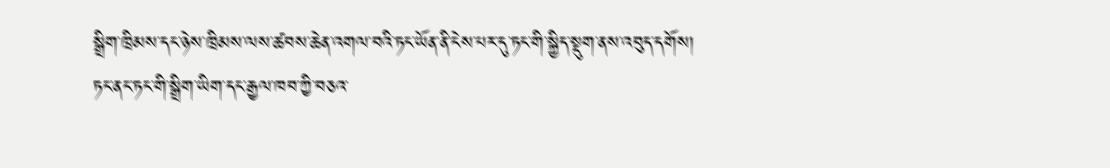སྒྲིག་ཁྲིམས་དང་ཉེས་ཁྲིམས་ལས་ཚབས་ཆེན་འགལ་བའི་ཏང་ཡོན་ནི་ངེས་པར་དུ་ཏང་གི་སྐྱིད་སྡུག་ནས་འབུད་དགོས།
ཏང་ནང་ཏང་གི་སྒྲིག་ཡིག་དང་རྒྱལ་ཁབ་ཀྱི་བཅའ་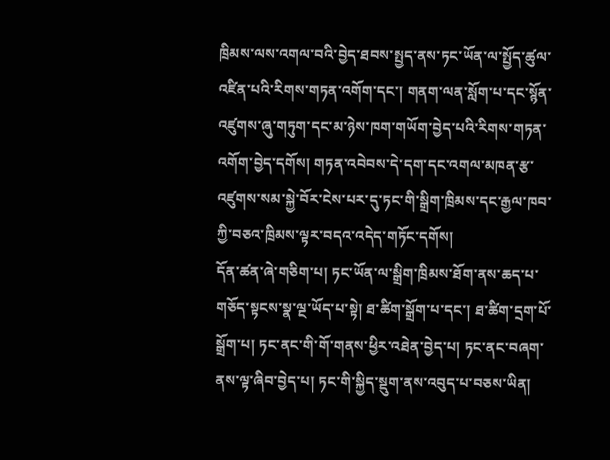ཁྲིམས་ལས་འགལ་བའི་བྱེད་ཐབས་སྤྱད་ནས་ཏང་ཡོན་ལ་སྤྱོད་ཚུལ་འཛིན་པའི་རིགས་གཏན་འགོག་དང་། གནག་ལན་སློག་པ་དང་སྙོན་འཛུགས་ཞུ་གཏུག་དང་མ་ཉེས་ཁག་གཡོག་བྱེད་པའི་རིགས་གཏན་འགོག་བྱེད་དགོས། གཏན་འབེབས་དེ་དག་དང་འགལ་མཁན་རྩ་འཛུགས་སམ་སྐྱེ་བོར་ངེས་པར་དུ་ཏང་གི་སྒྲིག་ཁྲིམས་དང་རྒྱལ་ཁབ་ཀྱི་བཅའ་ཁྲིམས་ལྟར་བདའ་འདེད་གཏོང་དགོས།
དོན་ཚན་ཞེ་གཅིག་པ། ཏང་ཡོན་ལ་སྒྲིག་ཁྲིམས་ཐོག་ནས་ཆད་པ་གཅོད་སྟངས་སྣ་ལྔ་ཡོད་པ་སྟེ། ཐ་ཚིག་སྒྲོག་པ་དང་། ཐ་ཚིག་དྲག་པོ་སྒྲོག་པ། ཏང་ནང་གི་གོ་གནས་ཕྱིར་འཐེན་བྱེད་པ། ཏང་ནང་བཞག་ནས་ལྟ་ཞིབ་བྱེད་པ། ཏང་གི་སྐྱིད་སྡུག་ནས་འབུད་པ་བཅས་ཡིན།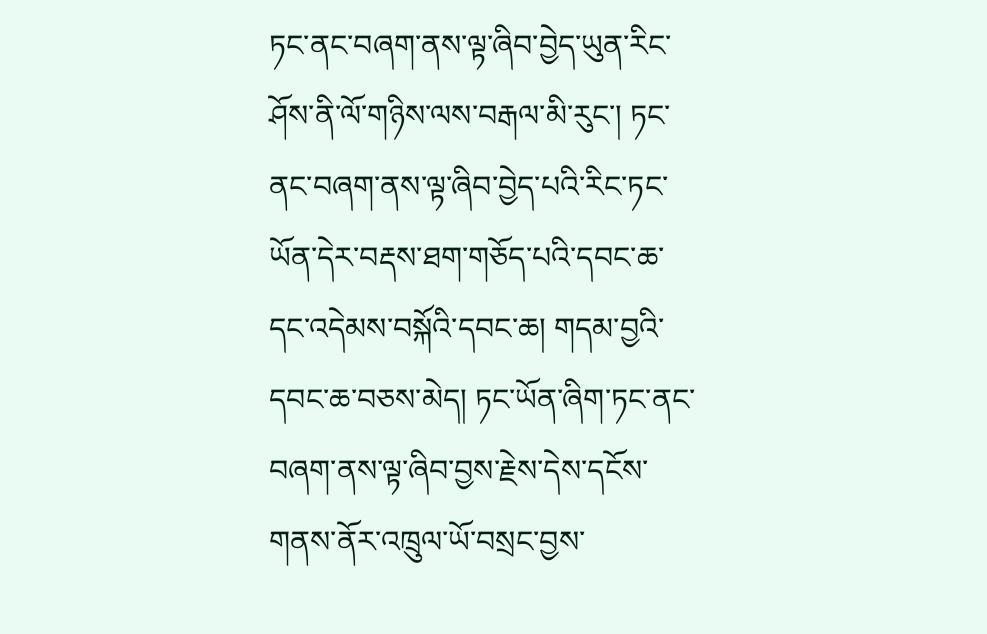ཏང་ནང་བཞག་ནས་ལྟ་ཞིབ་བྱེད་ཡུན་རིང་ཤོས་ནི་ལོ་གཉིས་ལས་བརྒལ་མི་རུང་། ཏང་ནང་བཞག་ནས་ལྟ་ཞིབ་བྱེད་པའི་རིང་ཏང་ཡོན་དེར་བརྡས་ཐག་གཅོད་པའི་དབང་ཆ་དང་འདེམས་བསྐོའི་དབང་ཆ། གདམ་བྱའི་དབང་ཆ་བཅས་མེད། ཏང་ཡོན་ཞིག་ཏང་ནང་བཞག་ནས་ལྟ་ཞིབ་བྱས་རྗེས་དེས་དངོས་གནས་ནོར་འཁྲུལ་ཡོ་བསྲང་བྱས་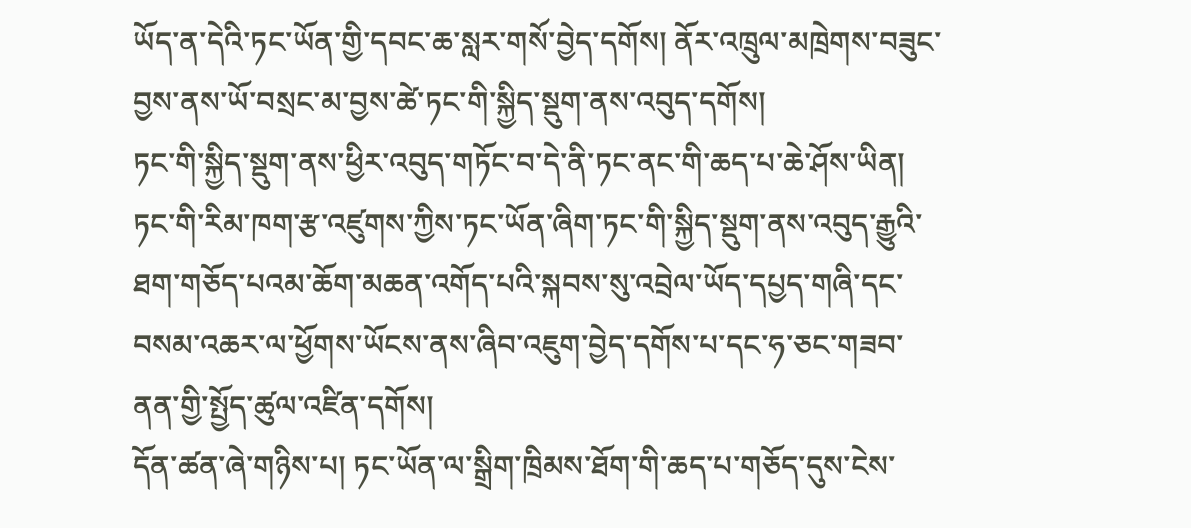ཡོད་ན་དེའི་ཏང་ཡོན་གྱི་དབང་ཆ་སླར་གསོ་བྱེད་དགོས། ནོར་འཁྲུལ་མཁྲེགས་བཟུང་བྱས་ནས་ཡོ་བསྲང་མ་བྱས་ཚེ་ཏང་གི་སྐྱིད་སྡུག་ནས་འབུད་དགོས།
ཏང་གི་སྐྱིད་སྡུག་ནས་ཕྱིར་འབུད་གཏོང་བ་དེ་ནི་ཏང་ནང་གི་ཆད་པ་ཆེ་ཤོས་ཡིན། ཏང་གི་རིམ་ཁག་རྩ་འཛུགས་ཀྱིས་ཏང་ཡོན་ཞིག་ཏང་གི་སྐྱིད་སྡུག་ནས་འབུད་རྒྱུའི་ཐག་གཅོད་པའམ་ཆོག་མཆན་འགོད་པའི་སྐབས་སུ་འབྲེལ་ཡོད་དཔྱད་གཞི་དང་བསམ་འཆར་ལ་ཕྱོགས་ཡོངས་ནས་ཞིབ་འཇུག་བྱེད་དགོས་པ་དང་ཧ་ཅང་གཟབ་ནན་གྱི་སྤྱོད་ཚུལ་འཛིན་དགོས།
དོན་ཚན་ཞེ་གཉིས་པ། ཏང་ཡོན་ལ་སྒྲིག་ཁྲིམས་ཐོག་གི་ཆད་པ་གཅོད་དུས་ངེས་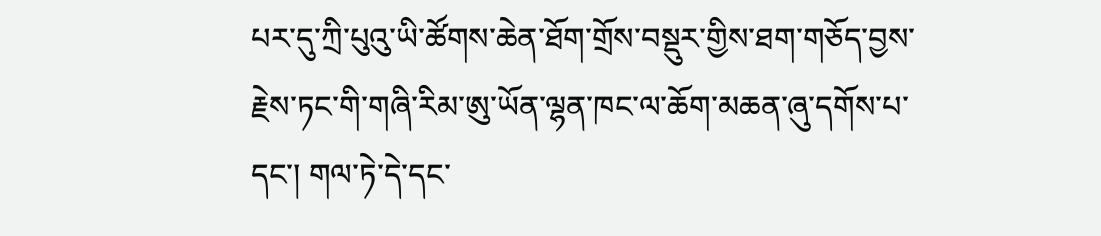པར་དུ་ཀྲི་པུའུ་ཡི་ཚོགས་ཆེན་ཐོག་གྲོས་བསྡུར་གྱིས་ཐག་གཅོད་བྱས་རྗེས་ཏང་གི་གཞི་རིམ་ཨུ་ཡོན་ལྷན་ཁང་ལ་ཆོག་མཆན་ཞུ་དགོས་པ་དང་། གལ་ཏེ་དེ་དང་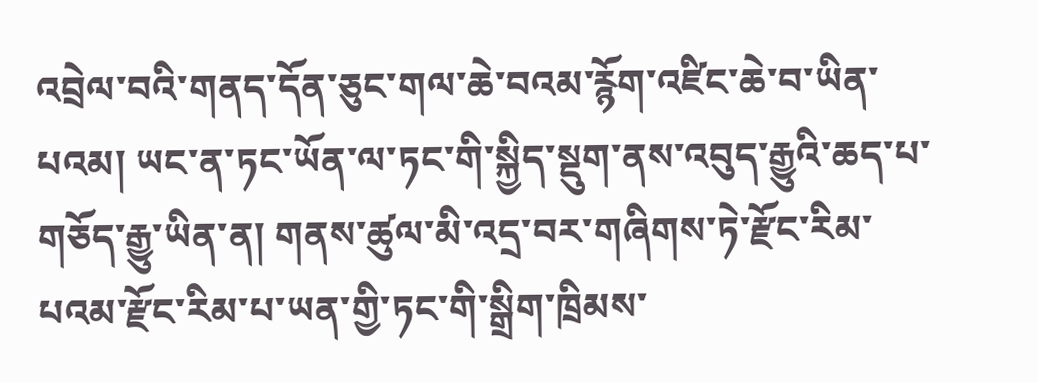འབྲེལ་བའི་གནད་དོན་ཅུང་གལ་ཆེ་བའམ་རྙོག་འཛིང་ཆེ་བ་ཡིན་པའམ། ཡང་ན་ཏང་ཡོན་ལ་ཏང་གི་སྐྱིད་སྡུག་ནས་འབུད་རྒྱུའི་ཆད་པ་གཅོད་རྒྱུ་ཡིན་ན། གནས་ཚུལ་མི་འདྲ་བར་གཞིགས་ཏེ་རྫོང་རིམ་པའམ་རྫོང་རིམ་པ་ཡན་གྱི་ཏང་གི་སྒྲིག་ཁྲིམས་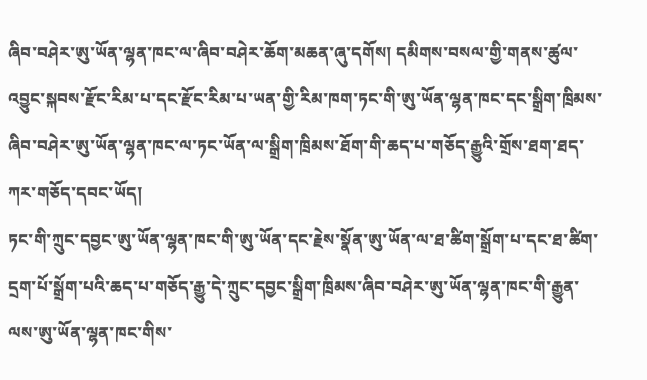ཞིབ་བཤེར་ཨུ་ཡོན་ལྷན་ཁང་ལ་ཞིབ་བཤེར་ཆོག་མཆན་ཞུ་དགོས། དམིགས་བསལ་གྱི་གནས་ཚུལ་འབྱུང་སྐབས་རྫོང་རིམ་པ་དང་རྫོང་རིམ་པ་ཡན་གྱི་རིམ་ཁག་ཏང་གི་ཨུ་ཡོན་ལྷན་ཁང་དང་སྒྲིག་ཁྲིམས་ཞིབ་བཤེར་ཨུ་ཡོན་ལྷན་ཁང་ལ་ཏང་ཡོན་ལ་སྒྲིག་ཁྲིམས་ཐོག་གི་ཆད་པ་གཅོད་རྒྱུའི་གྲོས་ཐག་ཐད་ཀར་གཅོད་དབང་ཡོད།
ཏང་གི་ཀྲུང་དབྱང་ཨུ་ཡོན་ལྷན་ཁང་གི་ཨུ་ཡོན་དང་རྗེས་སྣོན་ཨུ་ཡོན་ལ་ཐ་ཚིག་སྒྲོག་པ་དང་ཐ་ཚིག་དྲག་པོ་སྒྲོག་པའི་ཆད་པ་གཅོད་རྒྱུ་དེ་ཀྲུང་དབྱང་སྒྲིག་ཁྲིམས་ཞིབ་བཤེར་ཨུ་ཡོན་ལྷན་ཁང་གི་རྒྱུན་ལས་ཨུ་ཡོན་ལྷན་ཁང་གིས་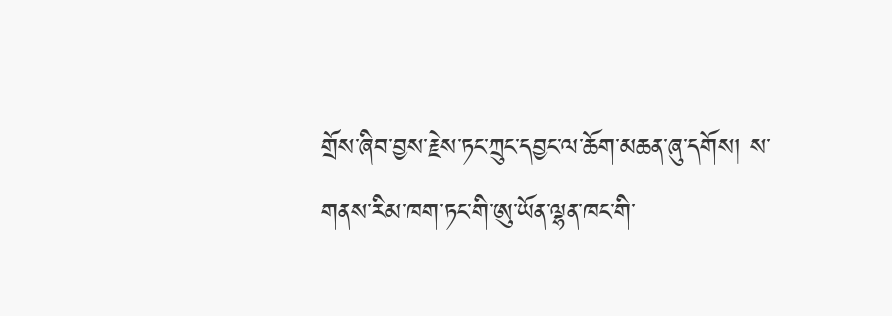གྲོས་ཞིབ་བྱས་རྗེས་ཏང་ཀྲུང་དབྱང་ལ་ཆོག་མཆན་ཞུ་དགོས། ས་གནས་རིམ་ཁག་ཏང་གི་ཨུ་ཡོན་ལྷན་ཁང་གི་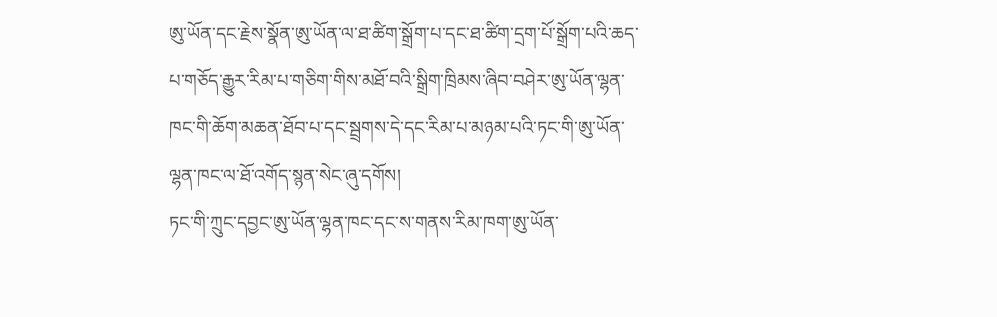ཨུ་ཡོན་དང་རྗེས་སྣོན་ཨུ་ཡོན་ལ་ཐ་ཚིག་སྒྲོག་པ་དང་ཐ་ཚིག་དྲག་པོ་སྒྲོག་པའི་ཆད་པ་གཅོད་རྒྱུར་རིམ་པ་གཅིག་གིས་མཐོ་བའི་སྒྲིག་ཁྲིམས་ཞིབ་བཤེར་ཨུ་ཡོན་ལྷན་ཁང་གི་ཆོག་མཆན་ཐོབ་པ་དང་སྦྲགས་དེ་དང་རིམ་པ་མཉམ་པའི་ཏང་གི་ཨུ་ཡོན་ལྷན་ཁང་ལ་ཐོ་འགོད་སྙན་སེང་ཞུ་དགོས།
ཏང་གི་ཀྲུང་དབྱང་ཨུ་ཡོན་ལྷན་ཁང་དང་ས་གནས་རིམ་ཁག་ཨུ་ཡོན་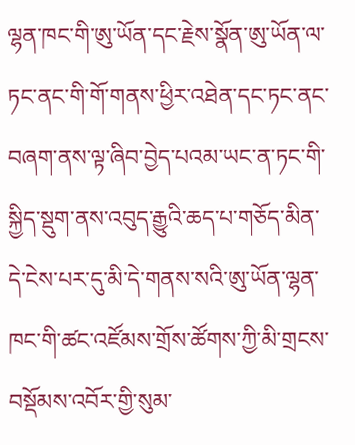ལྷན་ཁང་གི་ཨུ་ཡོན་དང་རྗེས་སྣོན་ཨུ་ཡོན་ལ་ཏང་ནང་གི་གོ་གནས་ཕྱིར་འཐེན་དང་ཏང་ནང་བཞག་ནས་ལྟ་ཞིབ་བྱེད་པའམ་ཡང་ན་ཏང་གི་སྐྱིད་སྡུག་ནས་འབུད་རྒྱུའི་ཆད་པ་གཅོད་མིན་དེ་ངེས་པར་དུ་མི་དེ་གནས་སའི་ཨུ་ཡོན་ལྷན་ཁང་གི་ཚང་འཛོམས་གྲོས་ཚོགས་ཀྱི་མི་གྲངས་བསྡོམས་འབོར་གྱི་སུམ་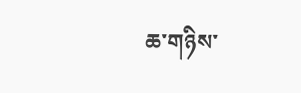ཆ་གཉིས་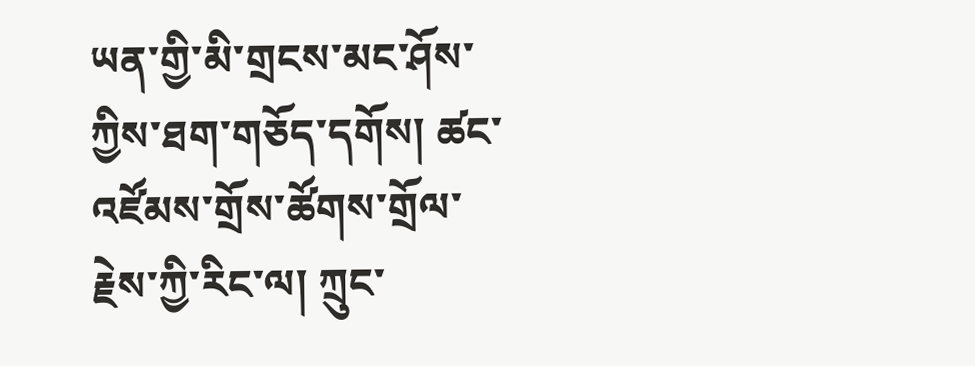ཡན་གྱི་མི་གྲངས་མང་ཤོས་ཀྱིས་ཐག་གཅོད་དགོས། ཚང་འཛོམས་གྲོས་ཚོགས་གྲོལ་རྗེས་ཀྱི་རིང་ལ། ཀྲུང་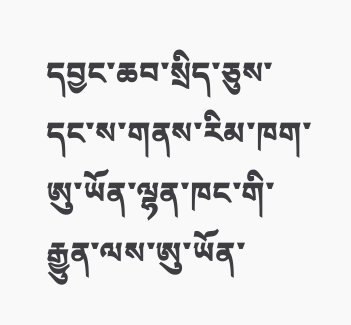དབྱང་ཆབ་སྲིད་ཅུས་དང་ས་གནས་རིམ་ཁག་ཨུ་ཡོན་ལྷན་ཁང་གི་རྒྱུན་ལས་ཨུ་ཡོན་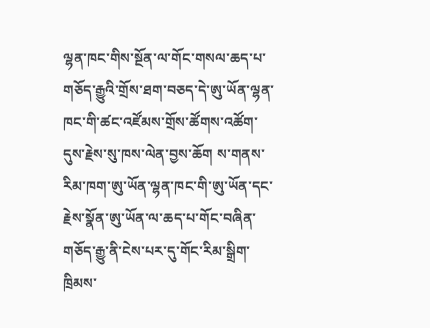ལྷན་ཁང་གིས་སྔོན་ལ་གོང་གསལ་ཆད་པ་གཅོད་རྒྱུའི་གྲོས་ཐག་བཅད་དེ་ཨུ་ཡོན་ལྷན་ཁང་གི་ཚང་འཛོམས་གྲོས་ཚོགས་འཚོག་དུས་རྗེས་སུ་ཁས་ལེན་བྱས་ཆོག ས་གནས་རིམ་ཁག་ཨུ་ཡོན་ལྷན་ཁང་གི་ཨུ་ཡོན་དང་རྗེས་སྣོན་ཨུ་ཡོན་ལ་ཆད་པ་གོང་བཞིན་གཅོད་རྒྱུ་ནི་ངེས་པར་དུ་གོང་རིམ་སྒྲིག་ཁྲིམས་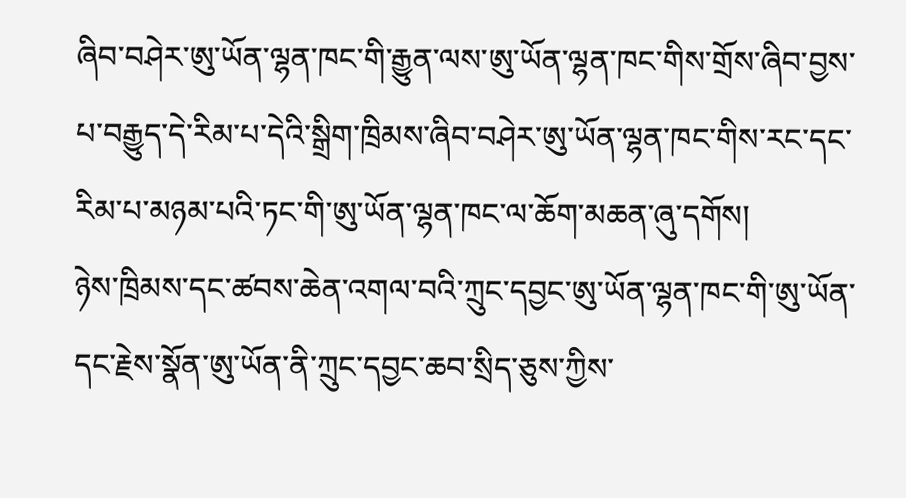ཞིབ་བཤེར་ཨུ་ཡོན་ལྷན་ཁང་གི་རྒྱུན་ལས་ཨུ་ཡོན་ལྷན་ཁང་གིས་གྲོས་ཞིབ་བྱས་པ་བརྒྱུད་དེ་རིམ་པ་དེའི་སྒྲིག་ཁྲིམས་ཞིབ་བཤེར་ཨུ་ཡོན་ལྷན་ཁང་གིས་རང་དང་རིམ་པ་མཉམ་པའི་ཏང་གི་ཨུ་ཡོན་ལྷན་ཁང་ལ་ཆོག་མཆན་ཞུ་དགོས།
ཉེས་ཁྲིམས་དང་ཚབས་ཆེན་འགལ་བའི་ཀྲུང་དབྱང་ཨུ་ཡོན་ལྷན་ཁང་གི་ཨུ་ཡོན་དང་རྗེས་སྣོན་ཨུ་ཡོན་ནི་ཀྲུང་དབྱང་ཆབ་སྲིད་ཅུས་ཀྱིས་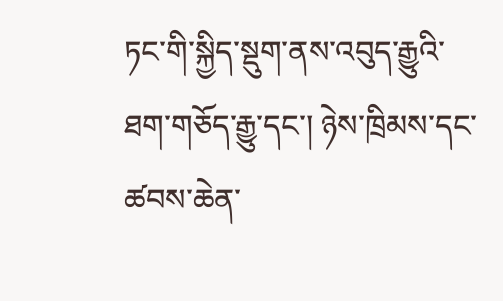ཏང་གི་སྐྱིད་སྡུག་ནས་འབུད་རྒྱུའི་ཐག་གཅོད་རྒྱུ་དང་། ཉེས་ཁྲིམས་དང་ཚབས་ཆེན་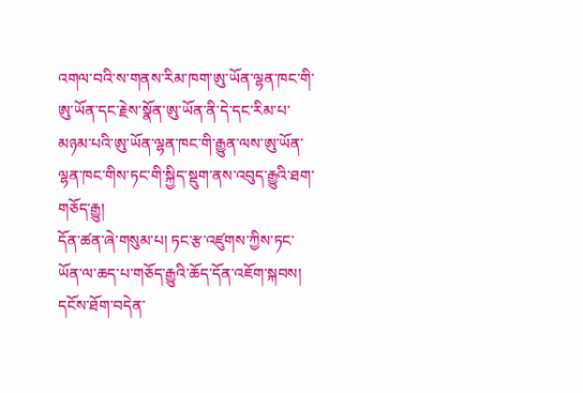འགལ་བའི་ས་གནས་རིམ་ཁག་ཨུ་ཡོན་ལྷན་ཁང་གི་ཨུ་ཡོན་དང་རྗེས་སྣོན་ཨུ་ཡོན་ནི་དེ་དང་རིམ་པ་མཉམ་པའི་ཨུ་ཡོན་ལྷན་ཁང་གི་རྒྱུན་ལས་ཨུ་ཡོན་ལྷན་ཁང་གིས་ཏང་གི་སྐྱིད་སྡུག་ནས་འབུད་རྒྱུའི་ཐག་གཅོད་རྒྱུ།
དོན་ཚན་ཞེ་གསུམ་པ། ཏང་རྩ་འཛུགས་ཀྱིས་ཏང་ཡོན་ལ་ཆད་པ་གཅོད་རྒྱུའི་ཆོད་དོན་འཇོག་སྐབས། དངོས་ཐོག་བདེན་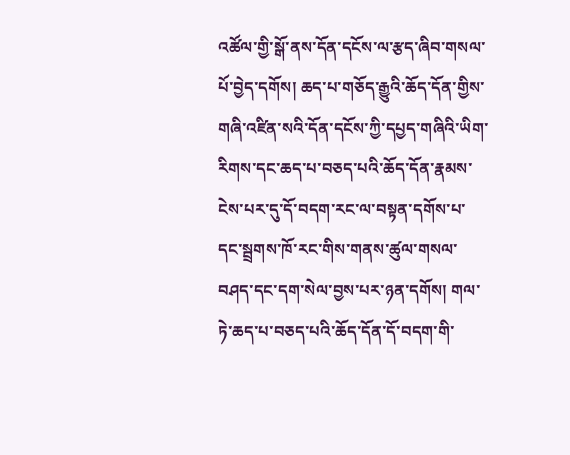འཚོལ་གྱི་སྒོ་ནས་དོན་དངོས་ལ་རྩད་ཞིབ་གསལ་པོ་བྱེད་དགོས། ཆད་པ་གཅོད་རྒྱུའི་ཆོད་དོན་གྱིས་གཞི་འཛིན་སའི་དོན་དངོས་ཀྱི་དཔྱད་གཞིའི་ཡིག་རིགས་དང་ཆད་པ་བཅད་པའི་ཆོད་དོན་རྣམས་ངེས་པར་དུ་དོ་བདག་རང་ལ་བསྟན་དགོས་པ་དང་སྦྲགས་ཁོ་རང་གིས་གནས་ཚུལ་གསལ་བཤད་དང་དག་སེལ་བྱས་པར་ཉན་དགོས། གལ་ཏེ་ཆད་པ་བཅད་པའི་ཆོད་དོན་དོ་བདག་གི་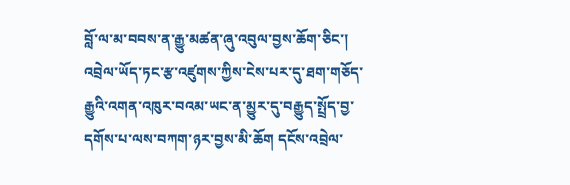བློ་ལ་མ་བབས་ན་རྒྱུ་མཚན་ཞུ་འབུལ་བྱས་ཆོག་ཅིང་། འབྲེལ་ཡོད་ཏང་རྩ་འཛུགས་ཀྱིས་ངེས་པར་དུ་ཐག་གཅོད་རྒྱུའི་འགན་འཁུར་བའམ་ཡང་ན་མྱུར་དུ་བརྒྱུད་སྤྲོད་བྱ་དགོས་པ་ལས་བཀག་ཉར་བྱས་མི་ཆོག དངོས་འབྲེལ་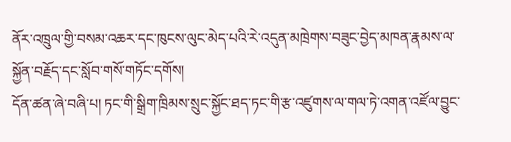ནོར་འཁྲུལ་གྱི་བསམ་འཆར་དང་ཁུངས་ལུང་མེད་པའི་རེ་འདུན་མཁྲེགས་བཟུང་བྱེད་མཁན་རྣམས་ལ་སྐྱོན་བརྗོད་དང་སློབ་གསོ་གཏོང་དགོས།
དོན་ཚན་ཞེ་བཞི་པ། ཏང་གི་སྒྲིག་ཁྲིམས་སྲུང་སྐྱོང་ཐད་ཏང་གི་རྩ་འཛུགས་ལ་གལ་ཏེ་འགན་འཛོལ་བྱུང་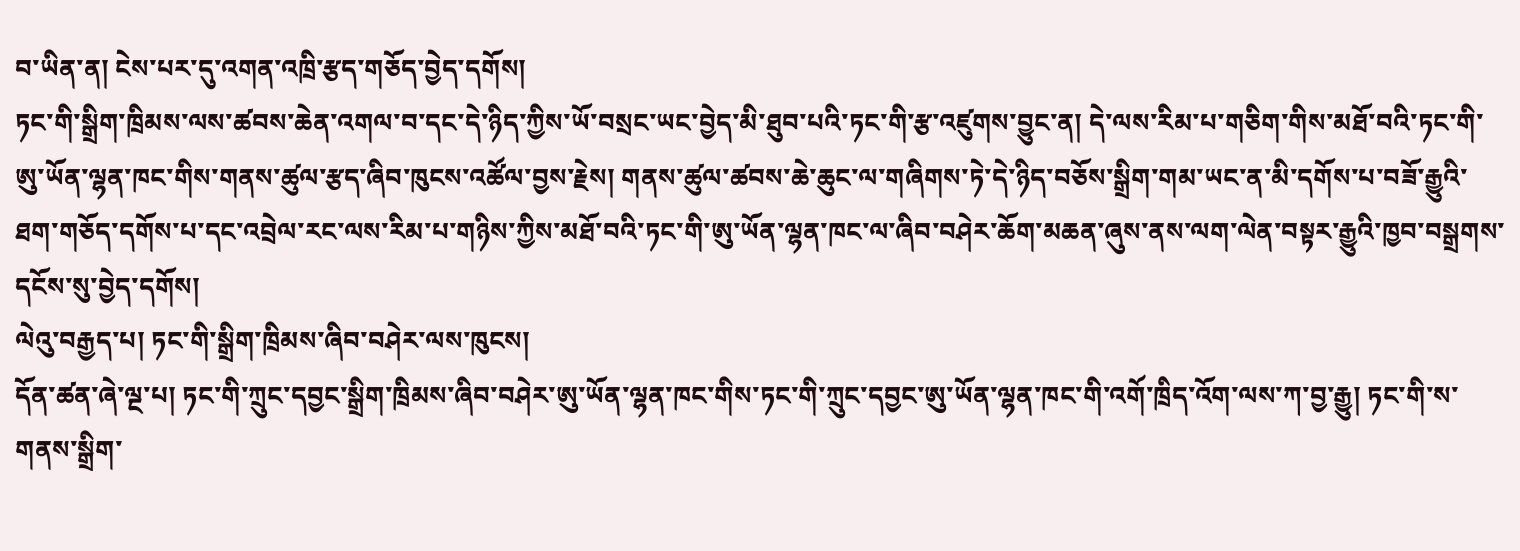བ་ཡིན་ན། ངེས་པར་དུ་འགན་འཁྲི་རྩད་གཅོད་བྱེད་དགོས།
ཏང་གི་སྒྲིག་ཁྲིམས་ལས་ཚབས་ཆེན་འགལ་བ་དང་དེ་ཉིད་ཀྱིས་ཡོ་བསྲང་ཡང་བྱེད་མི་ཐུབ་པའི་ཏང་གི་རྩ་འཛུགས་བྱུང་ན། དེ་ལས་རིམ་པ་གཅིག་གིས་མཐོ་བའི་ཏང་གི་ཨུ་ཡོན་ལྷན་ཁང་གིས་གནས་ཚུལ་རྩད་ཞིབ་ཁུངས་འཚོལ་བྱས་རྗེས། གནས་ཚུལ་ཚབས་ཆེ་ཆུང་ལ་གཞིགས་ཏེ་དེ་ཉིད་བཅོས་སྒྲིག་གམ་ཡང་ན་མི་དགོས་པ་བཟོ་རྒྱུའི་ཐག་གཅོད་དགོས་པ་དང་འབྲེལ་རང་ལས་རིམ་པ་གཉིས་ཀྱིས་མཐོ་བའི་ཏང་གི་ཨུ་ཡོན་ལྷན་ཁང་ལ་ཞིབ་བཤེར་ཆོག་མཆན་ཞུས་ནས་ལག་ལེན་བསྟར་རྒྱུའི་ཁྱབ་བསྒྲགས་དངོས་སུ་བྱེད་དགོས།
ལེའུ་བརྒྱད་པ། ཏང་གི་སྒྲིག་ཁྲིམས་ཞིབ་བཤེར་ལས་ཁུངས།
དོན་ཚན་ཞེ་ལྔ་པ། ཏང་གི་ཀྲུང་དབྱང་སྒྲིག་ཁྲིམས་ཞིབ་བཤེར་ཨུ་ཡོན་ལྷན་ཁང་གིས་ཏང་གི་ཀྲུང་དབྱང་ཨུ་ཡོན་ལྷན་ཁང་གི་འགོ་ཁྲིད་འོག་ལས་ཀ་བྱ་རྒྱུ། ཏང་གི་ས་གནས་སྒྲིག་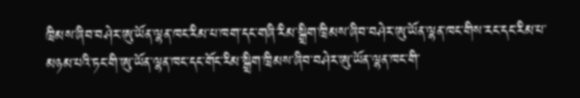ཁྲིམས་ཞིབ་བཤེར་ཨུ་ཡོན་ལྷན་ཁང་རིམ་པ་ཁག་དང་གཞི་རིམ་སྒྲིག་ཁྲིམས་ཞིབ་བཤེར་ཨུ་ཡོན་ལྷན་ཁང་གིས་རང་དང་རིམ་པ་མཉམ་པའི་ཏང་གི་ཨུ་ཡོན་ལྷན་ཁང་དང་གོང་རིམ་སྒྲིག་ཁྲིམས་ཞིབ་བཤེར་ཨུ་ཡོན་ལྷན་ཁང་གི་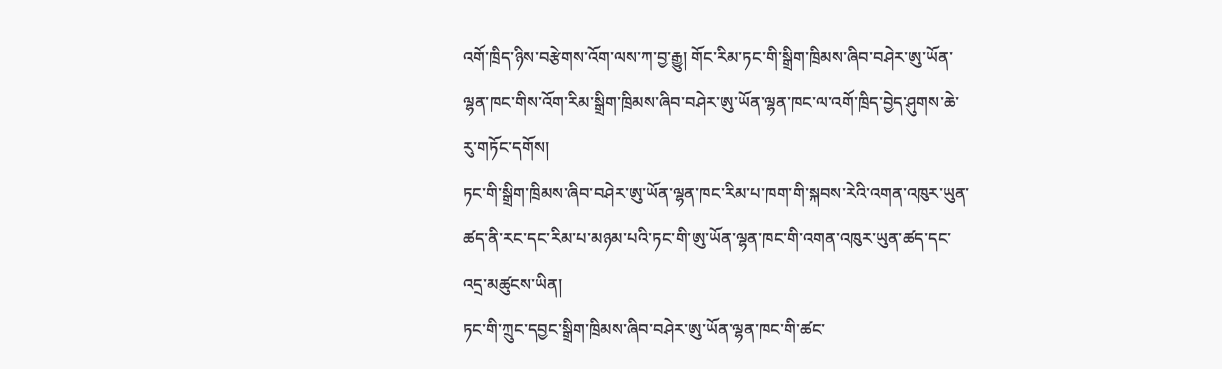འགོ་ཁྲིད་ཉིས་བརྩེགས་འོག་ལས་ཀ་བྱ་རྒྱུ། གོང་རིམ་ཏང་གི་སྒྲིག་ཁྲིམས་ཞིབ་བཤེར་ཨུ་ཡོན་ལྷན་ཁང་གིས་འོག་རིམ་སྒྲིག་ཁྲིམས་ཞིབ་བཤེར་ཨུ་ཡོན་ལྷན་ཁང་ལ་འགོ་ཁྲིད་བྱེད་ཤུགས་ཆེ་རུ་གཏོང་དགོས།
ཏང་གི་སྒྲིག་ཁྲིམས་ཞིབ་བཤེར་ཨུ་ཡོན་ལྷན་ཁང་རིམ་པ་ཁག་གི་སྐབས་རེའི་འགན་འཁུར་ཡུན་ཚད་ནི་རང་དང་རིམ་པ་མཉམ་པའི་ཏང་གི་ཨུ་ཡོན་ལྷན་ཁང་གི་འགན་འཁུར་ཡུན་ཚད་དང་འདྲ་མཚུངས་ཡིན།
ཏང་གི་ཀྲུང་དབྱང་སྒྲིག་ཁྲིམས་ཞིབ་བཤེར་ཨུ་ཡོན་ལྷན་ཁང་གི་ཚང་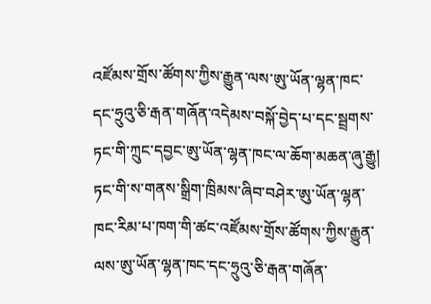འཛོམས་གྲོས་ཚོགས་ཀྱིས་རྒྱུན་ལས་ཨུ་ཡོན་ལྷན་ཁང་དང་ཧྲུའུ་ཅི་རྒན་གཞོན་འདེམས་བསྐོ་བྱེད་པ་དང་སྦྲགས་ཏང་གི་ཀྲུང་དབྱང་ཨུ་ཡོན་ལྷན་ཁང་ལ་ཆོག་མཆན་ཞུ་རྒྱུ། ཏང་གི་ས་གནས་སྒྲིག་ཁྲིམས་ཞིབ་བཤེར་ཨུ་ཡོན་ལྷན་ཁང་རིམ་པ་ཁག་གི་ཚང་འཛོམས་གྲོས་ཚོགས་ཀྱིས་རྒྱུན་ལས་ཨུ་ཡོན་ལྷན་ཁང་དང་ཧྲུའུ་ཅི་རྒན་གཞོན་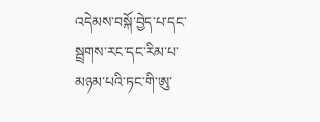འདེམས་བསྐོ་བྱེད་པ་དང་སྦྲགས་རང་དང་རིམ་པ་མཉམ་པའི་ཏང་གི་ཨུ་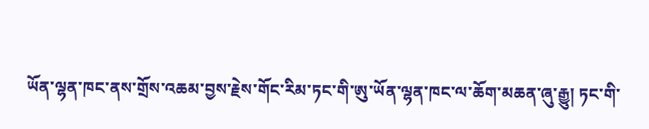ཡོན་ལྷན་ཁང་ནས་གྲོས་འཆམ་བྱས་རྗེས་གོང་རིམ་ཏང་གི་ཨུ་ཡོན་ལྷན་ཁང་ལ་ཆོག་མཆན་ཞུ་རྒྱུ། ཏང་གི་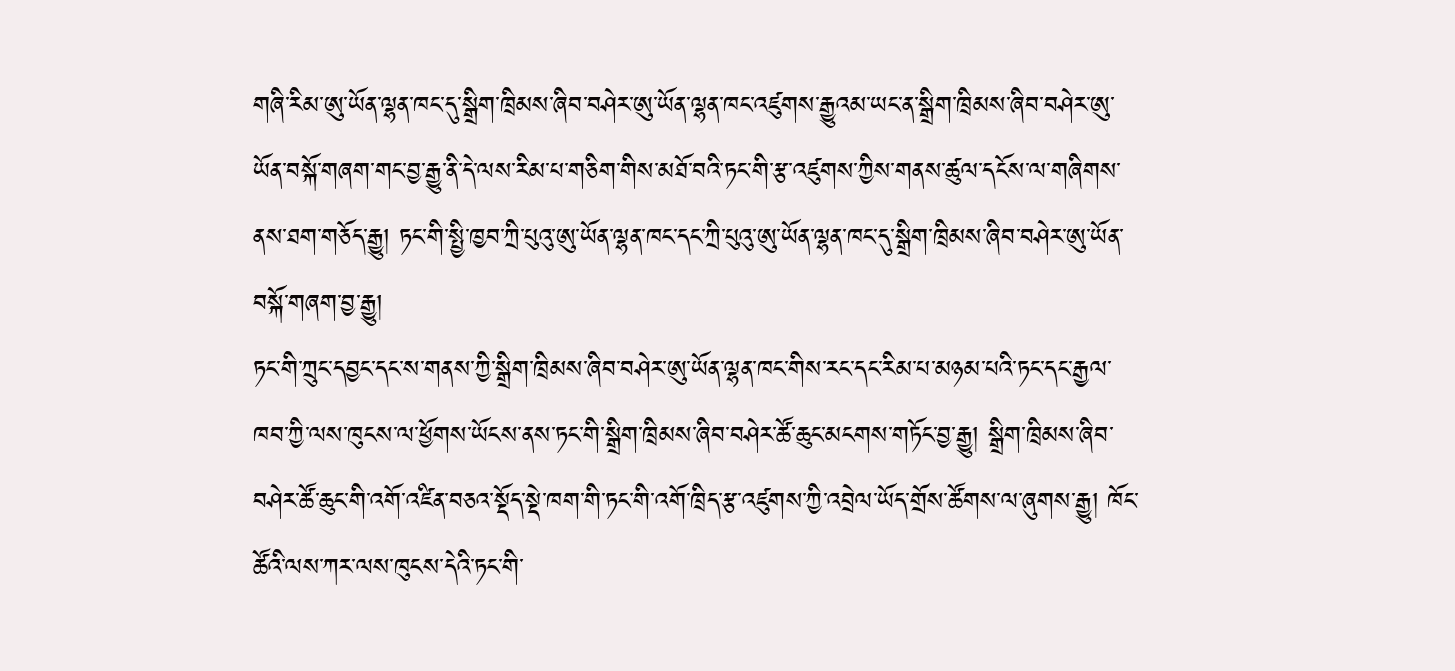གཞི་རིམ་ཨུ་ཡོན་ལྷན་ཁང་དུ་སྒྲིག་ཁྲིམས་ཞིབ་བཤེར་ཨུ་ཡོན་ལྷན་ཁང་འཛུགས་རྒྱུའམ་ཡང་ན་སྒྲིག་ཁྲིམས་ཞིབ་བཤེར་ཨུ་ཡོན་བསྐོ་གཞག་གང་བྱ་རྒྱུ་ནི་དེ་ལས་རིམ་པ་གཅིག་གིས་མཐོ་བའི་ཏང་གི་རྩ་འཛུགས་ཀྱིས་གནས་ཚུལ་དངོས་ལ་གཞིགས་ནས་ཐག་གཅོད་རྒྱུ། ཏང་གི་སྤྱི་ཁྱབ་ཀྲི་པུའུ་ཨུ་ཡོན་ལྷན་ཁང་དང་ཀྲི་པུའུ་ཨུ་ཡོན་ལྷན་ཁང་དུ་སྒྲིག་ཁྲིམས་ཞིབ་བཤེར་ཨུ་ཡོན་བསྐོ་གཞག་བྱ་རྒྱུ།
ཏང་གི་ཀྲུང་དབྱང་དང་ས་གནས་ཀྱི་སྒྲིག་ཁྲིམས་ཞིབ་བཤེར་ཨུ་ཡོན་ལྷན་ཁང་གིས་རང་དང་རིམ་པ་མཉམ་པའི་ཏང་དང་རྒྱལ་ཁབ་ཀྱི་ལས་ཁུངས་ལ་ཕྱོགས་ཡོངས་ནས་ཏང་གི་སྒྲིག་ཁྲིམས་ཞིབ་བཤེར་ཚོ་ཆུང་མངགས་གཏོང་བྱ་རྒྱུ། སྒྲིག་ཁྲིམས་ཞིབ་བཤེར་ཚོ་ཆུང་གི་འགོ་འཛིན་བཅའ་སྡོད་སྡེ་ཁག་གི་ཏང་གི་འགོ་ཁྲིད་རྩ་འཛུགས་ཀྱི་འབྲེལ་ཡོད་གྲོས་ཚོགས་ལ་ཞུགས་རྒྱུ། ཁོང་ཚོའི་ལས་ཀར་ལས་ཁུངས་དེའི་ཏང་གི་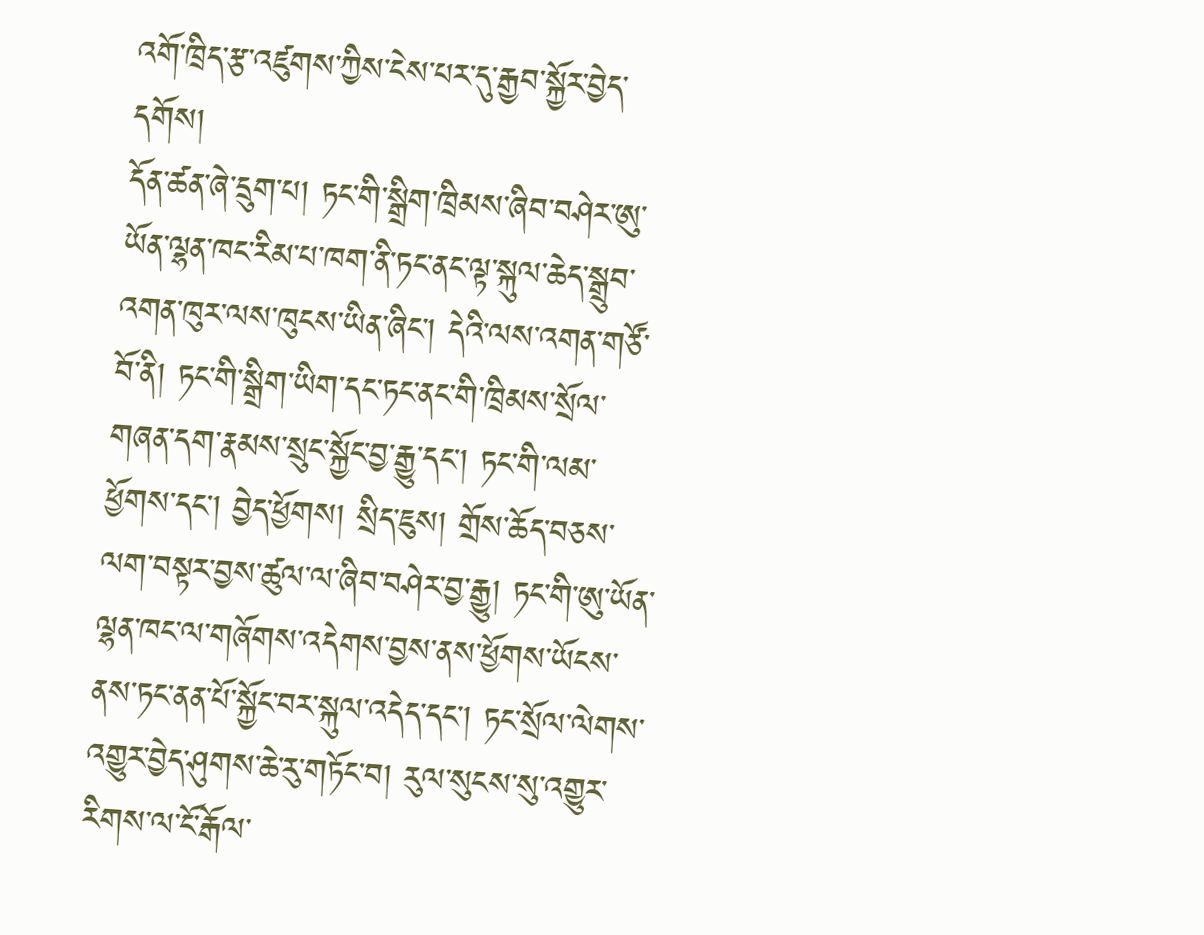འགོ་ཁྲིད་རྩ་འཛུགས་ཀྱིས་ངེས་པར་དུ་རྒྱབ་སྐྱོར་བྱེད་དགོས།
དོན་ཚན་ཞེ་དྲུག་པ། ཏང་གི་སྒྲིག་ཁྲིམས་ཞིབ་བཤེར་ཨུ་ཡོན་ལྷན་ཁང་རིམ་པ་ཁག་ནི་ཏང་ནང་ལྟ་སྐུལ་ཆེད་སྒྲུབ་འགན་ཁུར་ལས་ཁུངས་ཡིན་ཞིང་། དེའི་ལས་འགན་གཙོ་བོ་ནི། ཏང་གི་སྒྲིག་ཡིག་དང་ཏང་ནང་གི་ཁྲིམས་སྲོལ་གཞན་དག་རྣམས་སྲུང་སྐྱོང་བྱ་རྒྱུ་དང་། ཏང་གི་ལམ་ཕྱོགས་དང་། བྱེད་ཕྱོགས། སྲིད་ཇུས། གྲོས་ཆོད་བཅས་ལག་བསྟར་བྱས་ཚུལ་ལ་ཞིབ་བཤེར་བྱ་རྒྱུ། ཏང་གི་ཨུ་ཡོན་ལྷན་ཁང་ལ་གཞོགས་འདེགས་བྱས་ནས་ཕྱོགས་ཡོངས་ནས་ཏང་ནན་པོ་སྐྱོང་བར་སྐུལ་འདེད་དང་། ཏང་སྲོལ་ལེགས་འགྱུར་བྱེད་ཤུགས་ཆེ་རུ་གཏོང་བ། རུལ་སུངས་སུ་འགྱུར་རིགས་ལ་ངོ་རྒོལ་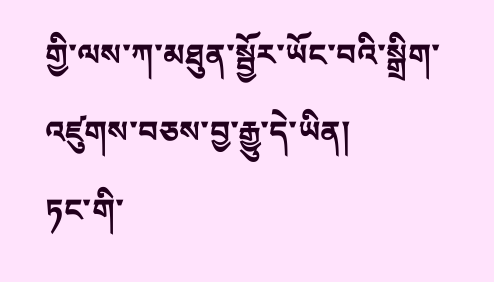གྱི་ལས་ཀ་མཐུན་སྦྱོར་ཡོང་བའི་སྒྲིག་འཛུགས་བཅས་བྱ་རྒྱུ་དེ་ཡིན།
ཏང་གི་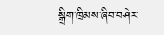སྒྲིག་ཁྲིམས་ཞིབ་བཤེར་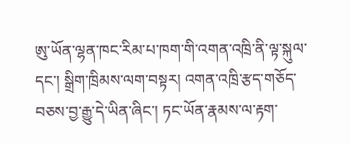ཨུ་ཡོན་ལྷན་ཁང་རིམ་པ་ཁག་གི་འགན་འཁྲི་ནི་ལྟ་སྐུལ་དང་། སྒྲིག་ཁྲིམས་ལག་བསྟར། འགན་འཁྲི་རྩད་གཅོད་བཅས་བྱ་རྒྱུ་དེ་ཡིན་ཞིང་། ཏང་ཡོན་རྣམས་ལ་རྟག་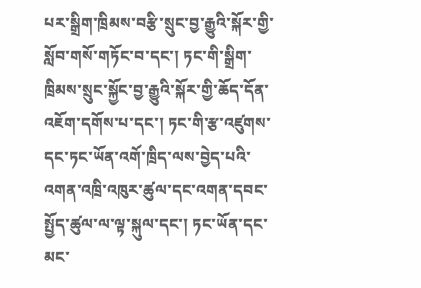པར་སྒྲིག་ཁྲིམས་བརྩི་སྲུང་བྱ་རྒྱུའི་སྐོར་གྱི་སློབ་གསོ་གཏོང་བ་དང་། ཏང་གི་སྒྲིག་ཁྲིམས་སྲུང་སྐྱོང་བྱ་རྒྱུའི་སྐོར་གྱི་ཆོད་དོན་འཇོག་དགོས་པ་དང་། ཏང་གི་རྩ་འཛུགས་དང་ཏང་ཡོན་འགོ་ཁྲིད་ལས་བྱེད་པའི་འགན་འཁྲི་འཁུར་ཚུལ་དང་འགན་དབང་སྤྱོད་ཚུལ་ལ་ལྟ་སྐུལ་དང་། ཏང་ཡོན་དང་མང་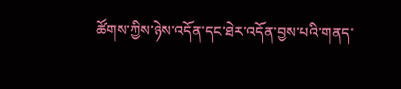ཚོགས་ཀྱིས་ཉེས་འདོན་དང་ཐེར་འདོན་བྱས་པའི་གནད་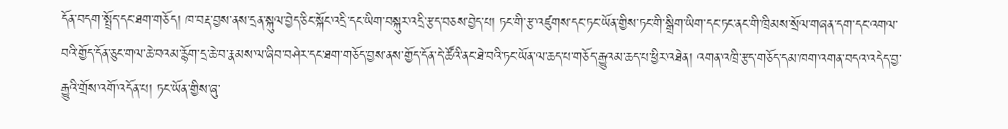དོན་བདག་སྤྲོད་དང་ཐག་གཅོད། ཁ་བརྡ་བྱས་ནས་དྲན་སྐུལ་བྱེད་ཅིང་སྐོང་འདྲི་དང་ཡིག་བསྐུར་འདྲི་རྩད་བཅས་བྱེད་པ། ཏང་གི་རྩ་འཛུགས་དང་ཏང་ཡོན་གྱིས་ཏང་གི་སྒྲིག་ཡིག་དང་ཏང་ནང་གི་ཁྲིམས་སྲོལ་གཞན་དག་དང་འགལ་བའི་གྱོད་དོན་ཅུང་གལ་ཆེ་བའམ་རྙོག་དྲ་ཆེ་བ་རྣམས་ལ་ཞིབ་བཤེར་དང་ཐག་གཅོད་བྱས་ནས་གྱོད་དོན་དེ་ཚོའི་ནང་ཐེ་བའི་ཏང་ཡོན་ལ་ཆད་པ་གཅོད་རྒྱུའམ་ཆད་པ་ཕྱིར་འཐེན། འགན་འཁྲི་རྩད་གཅོད་དམ་ཁག་འགན་བདའ་འདེད་བྱ་རྒྱུའི་གྲོས་འགོ་འདོན་པ། ཏང་ཡོན་གྱིས་ཞུ་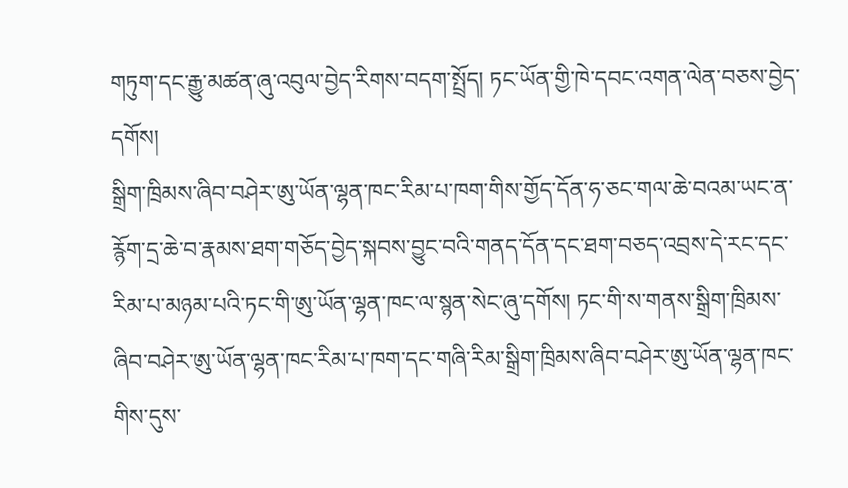གཏུག་དང་རྒྱུ་མཚན་ཞུ་འབུལ་བྱེད་རིགས་བདག་སྤྲོད། ཏང་ཡོན་གྱི་ཁེ་དབང་འགན་ལེན་བཅས་བྱེད་དགོས།
སྒྲིག་ཁྲིམས་ཞིབ་བཤེར་ཨུ་ཡོན་ལྷན་ཁང་རིམ་པ་ཁག་གིས་གྱོད་དོན་ཧ་ཅང་གལ་ཆེ་བའམ་ཡང་ན་རྙོག་དྲ་ཆེ་བ་རྣམས་ཐག་གཅོད་བྱེད་སྐབས་བྱུང་བའི་གནད་དོན་དང་ཐག་བཅད་འབྲས་དེ་རང་དང་རིམ་པ་མཉམ་པའི་ཏང་གི་ཨུ་ཡོན་ལྷན་ཁང་ལ་སྙན་སེང་ཞུ་དགོས། ཏང་གི་ས་གནས་སྒྲིག་ཁྲིམས་ཞིབ་བཤེར་ཨུ་ཡོན་ལྷན་ཁང་རིམ་པ་ཁག་དང་གཞི་རིམ་སྒྲིག་ཁྲིམས་ཞིབ་བཤེར་ཨུ་ཡོན་ལྷན་ཁང་གིས་དུས་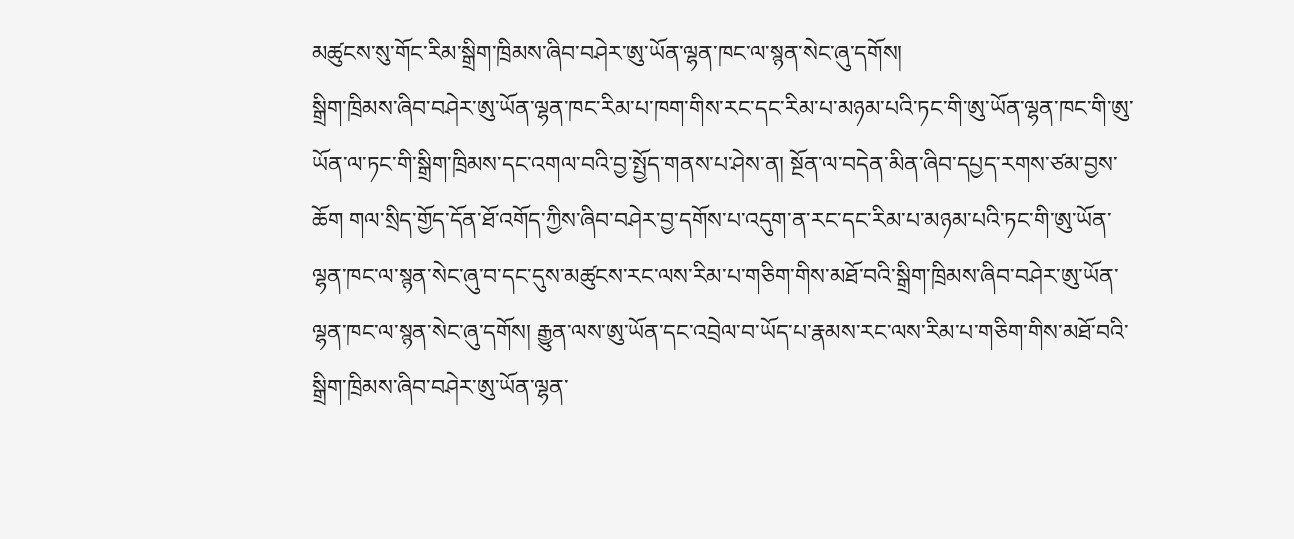མཚུངས་སུ་གོང་རིམ་སྒྲིག་ཁྲིམས་ཞིབ་བཤེར་ཨུ་ཡོན་ལྷན་ཁང་ལ་སྙན་སེང་ཞུ་དགོས།
སྒྲིག་ཁྲིམས་ཞིབ་བཤེར་ཨུ་ཡོན་ལྷན་ཁང་རིམ་པ་ཁག་གིས་རང་དང་རིམ་པ་མཉམ་པའི་ཏང་གི་ཨུ་ཡོན་ལྷན་ཁང་གི་ཨུ་ཡོན་ལ་ཏང་གི་སྒྲིག་ཁྲིམས་དང་འགལ་བའི་བྱ་སྤྱོད་གནས་པ་ཤེས་ན། སྔོན་ལ་བདེན་མིན་ཞིབ་དཔྱད་རགས་ཙམ་བྱས་ཆོག གལ་སྲིད་གྱོད་དོན་ཐོ་འགོད་ཀྱིས་ཞིབ་བཤེར་བྱ་དགོས་པ་འདུག་ན་རང་དང་རིམ་པ་མཉམ་པའི་ཏང་གི་ཨུ་ཡོན་ལྷན་ཁང་ལ་སྙན་སེང་ཞུ་བ་དང་དུས་མཚུངས་རང་ལས་རིམ་པ་གཅིག་གིས་མཐོ་བའི་སྒྲིག་ཁྲིམས་ཞིབ་བཤེར་ཨུ་ཡོན་ལྷན་ཁང་ལ་སྙན་སེང་ཞུ་དགོས། རྒྱུན་ལས་ཨུ་ཡོན་དང་འབྲེལ་བ་ཡོད་པ་རྣམས་རང་ལས་རིམ་པ་གཅིག་གིས་མཐོ་བའི་སྒྲིག་ཁྲིམས་ཞིབ་བཤེར་ཨུ་ཡོན་ལྷན་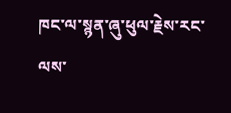ཁང་ལ་སྙན་ཞུ་ཕུལ་རྗེས་རང་ལས་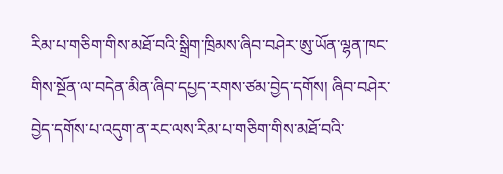རིམ་པ་གཅིག་གིས་མཐོ་བའི་སྒྲིག་ཁྲིམས་ཞིབ་བཤེར་ཨུ་ཡོན་ལྷན་ཁང་གིས་སྔོན་ལ་བདེན་མིན་ཞིབ་དཔྱད་རགས་ཙམ་བྱེད་དགོས། ཞིབ་བཤེར་བྱེད་དགོས་པ་འདུག་ན་རང་ལས་རིམ་པ་གཅིག་གིས་མཐོ་བའི་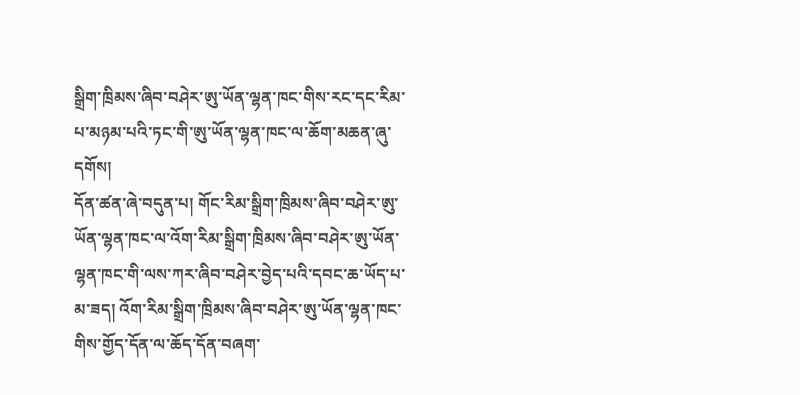སྒྲིག་ཁྲིམས་ཞིབ་བཤེར་ཨུ་ཡོན་ལྷན་ཁང་གིས་རང་དང་རིམ་པ་མཉམ་པའི་ཏང་གི་ཨུ་ཡོན་ལྷན་ཁང་ལ་ཆོག་མཆན་ཞུ་དགོས།
དོན་ཚན་ཞེ་བདུན་པ། གོང་རིམ་སྒྲིག་ཁྲིམས་ཞིབ་བཤེར་ཨུ་ཡོན་ལྷན་ཁང་ལ་འོག་རིམ་སྒྲིག་ཁྲིམས་ཞིབ་བཤེར་ཨུ་ཡོན་ལྷན་ཁང་གི་ལས་ཀར་ཞིབ་བཤེར་བྱེད་པའི་དབང་ཆ་ཡོད་པ་མ་ཟད། འོག་རིམ་སྒྲིག་ཁྲིམས་ཞིབ་བཤེར་ཨུ་ཡོན་ལྷན་ཁང་གིས་གྱོད་དོན་ལ་ཆོད་དོན་བཞག་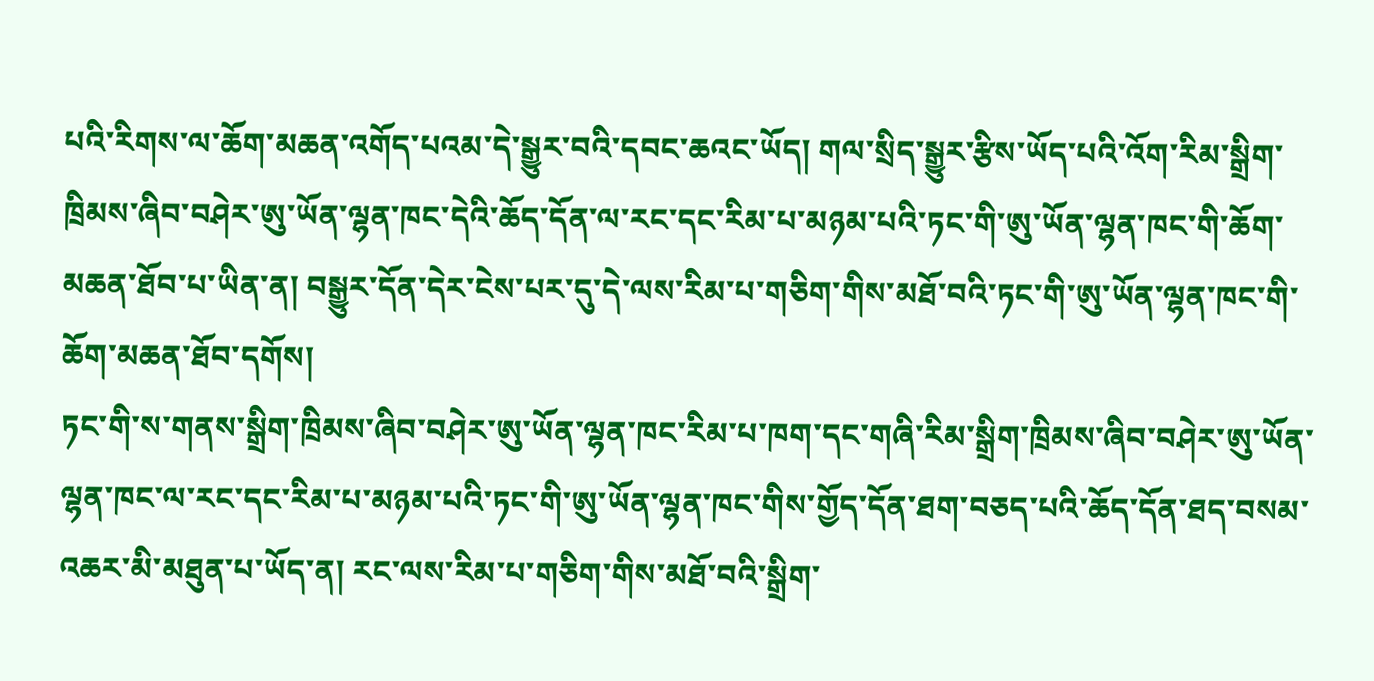པའི་རིགས་ལ་ཆོག་མཆན་འགོད་པའམ་དེ་སྒྱུར་བའི་དབང་ཆའང་ཡོད། གལ་སྲིད་སྒྱུར་རྩིས་ཡོད་པའི་འོག་རིམ་སྒྲིག་ཁྲིམས་ཞིབ་བཤེར་ཨུ་ཡོན་ལྷན་ཁང་དེའི་ཆོད་དོན་ལ་རང་དང་རིམ་པ་མཉམ་པའི་ཏང་གི་ཨུ་ཡོན་ལྷན་ཁང་གི་ཆོག་མཆན་ཐོབ་པ་ཡིན་ན། བསྒྱུར་དོན་དེར་ངེས་པར་དུ་དེ་ལས་རིམ་པ་གཅིག་གིས་མཐོ་བའི་ཏང་གི་ཨུ་ཡོན་ལྷན་ཁང་གི་ཆོག་མཆན་ཐོབ་དགོས།
ཏང་གི་ས་གནས་སྒྲིག་ཁྲིམས་ཞིབ་བཤེར་ཨུ་ཡོན་ལྷན་ཁང་རིམ་པ་ཁག་དང་གཞི་རིམ་སྒྲིག་ཁྲིམས་ཞིབ་བཤེར་ཨུ་ཡོན་ལྷན་ཁང་ལ་རང་དང་རིམ་པ་མཉམ་པའི་ཏང་གི་ཨུ་ཡོན་ལྷན་ཁང་གིས་གྱོད་དོན་ཐག་བཅད་པའི་ཆོད་དོན་ཐད་བསམ་འཆར་མི་མཐུན་པ་ཡོད་ན། རང་ལས་རིམ་པ་གཅིག་གིས་མཐོ་བའི་སྒྲིག་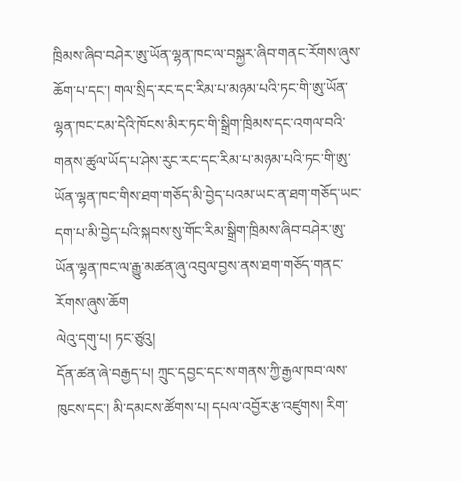ཁྲིམས་ཞིབ་བཤེར་ཨུ་ཡོན་ལྷན་ཁང་ལ་བསྐྱར་ཞིབ་གནང་རོགས་ཞུས་ཆོག་པ་དང་། གལ་སྲིད་རང་དང་རིམ་པ་མཉམ་པའི་ཏང་གི་ཨུ་ཡོན་ལྷན་ཁང་ངམ་དེའི་ཁོངས་མིར་ཏང་གི་སྒྲིག་ཁྲིམས་དང་འགལ་བའི་གནས་ཚུལ་ཡོད་པ་ཤེས་རུང་རང་དང་རིམ་པ་མཉམ་པའི་ཏང་གི་ཨུ་ཡོན་ལྷན་ཁང་གིས་ཐག་གཅོད་མི་བྱེད་པའམ་ཡང་ན་ཐག་གཅོད་ཡང་དག་པ་མི་བྱེད་པའི་སྐབས་སུ་གོང་རིམ་སྒྲིག་ཁྲིམས་ཞིབ་བཤེར་ཨུ་ཡོན་ལྷན་ཁང་ལ་རྒྱུ་མཚན་ཞུ་འབུལ་བྱས་ནས་ཐག་གཅོད་གནང་རོགས་ཞུས་ཆོག
ལེའུ་དགུ་པ། ཏང་ཙུའུ།
དོན་ཚན་ཞེ་བརྒྱད་པ། ཀྲུང་དབྱང་དང་ས་གནས་ཀྱི་རྒྱལ་ཁབ་ལས་ཁུངས་དང་། མི་དམངས་ཚོགས་པ། དཔལ་འབྱོར་རྩ་འཛུགས། རིག་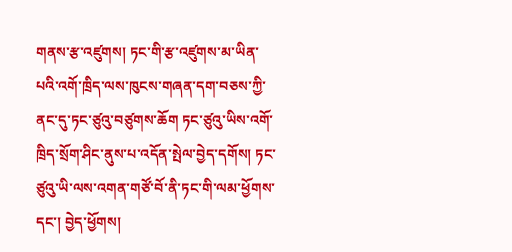གནས་རྩ་འཛུགས། ཏང་གི་རྩ་འཛུགས་མ་ཡིན་པའི་འགོ་ཁྲིད་ལས་ཁུངས་གཞན་དག་བཅས་ཀྱི་ནང་དུ་ཏང་ཙུའུ་བཙུགས་ཆོག ཏང་ཙུའུ་ཡིས་འགོ་ཁྲིད་སྲོག་ཤིང་ནུས་པ་འདོན་སྤེལ་བྱེད་དགོས། ཏང་ཙུའུ་ཡི་ལས་འགན་གཙོ་བོ་ནི་ཏང་གི་ལམ་ཕྱོགས་དང་། བྱེད་ཕྱོགས།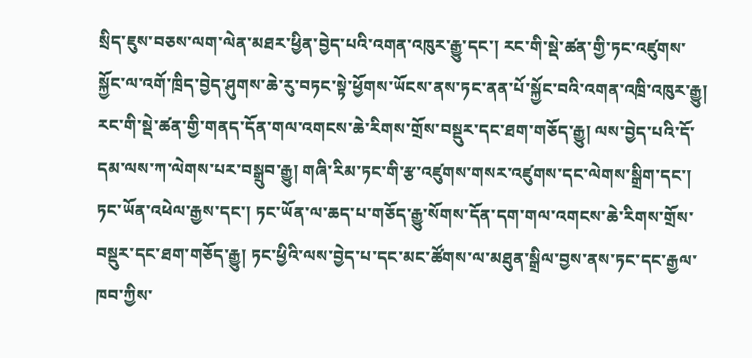སྲིད་ཇུས་བཅས་ལག་ལེན་མཐར་ཕྱིན་བྱེད་པའི་འགན་འཁུར་རྒྱུ་དང་། རང་གི་སྡེ་ཚན་གྱི་ཏང་འཛུགས་སྐྱོང་ལ་འགོ་ཁྲིད་བྱེད་ཤུགས་ཆེ་རུ་བཏང་སྟེ་ཕྱོགས་ཡོངས་ནས་ཏང་ནན་པོ་སྐྱོང་བའི་འགན་འཁྲི་འཁུར་རྒྱུ། རང་གི་སྡེ་ཚན་གྱི་གནད་དོན་གལ་འགངས་ཆེ་རིགས་གྲོས་བསྡུར་དང་ཐག་གཅོད་རྒྱུ། ལས་བྱེད་པའི་དོ་དམ་ལས་ཀ་ལེགས་པར་བསྒྲུབ་རྒྱུ། གཞི་རིམ་ཏང་གི་རྩ་འཛུགས་གསར་འཛུགས་དང་ལེགས་སྒྲིག་དང་། ཏང་ཡོན་འཕེལ་རྒྱས་དང་། ཏང་ཡོན་ལ་ཆད་པ་གཅོད་རྒྱུ་སོགས་དོན་དག་གལ་འགངས་ཆེ་རིགས་གྲོས་བསྡུར་དང་ཐག་གཅོད་རྒྱུ། ཏང་ཕྱིའི་ལས་བྱེད་པ་དང་མང་ཚོགས་ལ་མཐུན་སྒྲིལ་བྱས་ནས་ཏང་དང་རྒྱལ་ཁབ་ཀྱིས་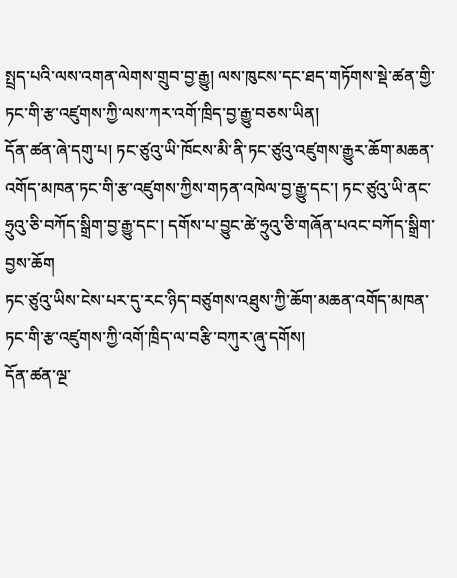སྤྲད་པའི་ལས་འགན་ལེགས་གྲུབ་བྱ་རྒྱུ། ལས་ཁུངས་དང་ཐད་གཏོགས་སྡེ་ཚན་གྱི་ཏང་གི་རྩ་འཛུགས་ཀྱི་ལས་ཀར་འགོ་ཁྲིད་བྱ་རྒྱུ་བཅས་ཡིན།
དོན་ཚན་ཞེ་དགུ་པ། ཏང་ཙུའུ་ཡི་ཁོངས་མི་ནི་ཏང་ཙུའུ་འཛུགས་རྒྱུར་ཆོག་མཆན་འགོད་མཁན་ཏང་གི་རྩ་འཛུགས་ཀྱིས་གཏན་འཁེལ་བྱ་རྒྱུ་དང་། ཏང་ཙུའུ་ཡི་ནང་ཧྲུའུ་ཅི་བཀོད་སྒྲིག་བྱ་རྒྱུ་དང་། དགོས་པ་བྱུང་ཚེ་ཧྲུའུ་ཅི་གཞོན་པའང་བཀོད་སྒྲིག་བྱས་ཆོག
ཏང་ཙུའུ་ཡིས་ངེས་པར་དུ་རང་ཉིད་བཙུགས་འཐུས་ཀྱི་ཆོག་མཆན་འགོད་མཁན་ཏང་གི་རྩ་འཛུགས་ཀྱི་འགོ་ཁྲིད་ལ་བརྩི་བཀུར་ཞུ་དགོས།
དོན་ཚན་ལྔ་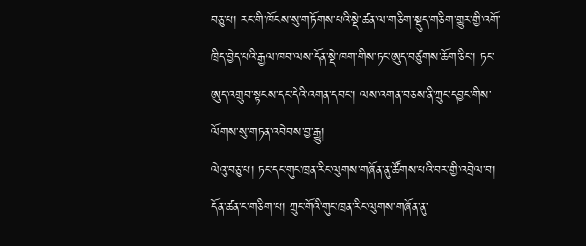བཅུ་པ། རང་གི་ཁོངས་སུ་གཏོགས་པའི་སྡེ་ཚན་ལ་གཅིག་སྡུད་གཅིག་གྱུར་གྱི་འགོ་ཁྲིད་བྱེད་པའི་རྒྱལ་ཁབ་ལས་དོན་སྡེ་ཁག་གིས་ཏང་ཨུད་བཙུགས་ཆོག་ཅིང་། ཏང་ཨུད་འགྲུབ་སྟངས་དང་དེའི་འགན་དབང་། ལས་འགན་བཅས་ནི་ཀྲུང་དབྱང་གིས་ལོགས་སུ་གཏན་འབེབས་བྱ་རྒྱུ།
ལེའུ་བཅུ་པ། ཏང་དང་གུང་ཁྲན་རིང་ལུགས་གཞོན་ནུ་ཚོགས་པའི་བར་གྱི་འབྲེལ་བ།
དོན་ཚན་ང་གཅིག་པ། ཀྲུང་གོའི་གུང་ཁྲན་རིང་ལུགས་གཞོན་ནུ་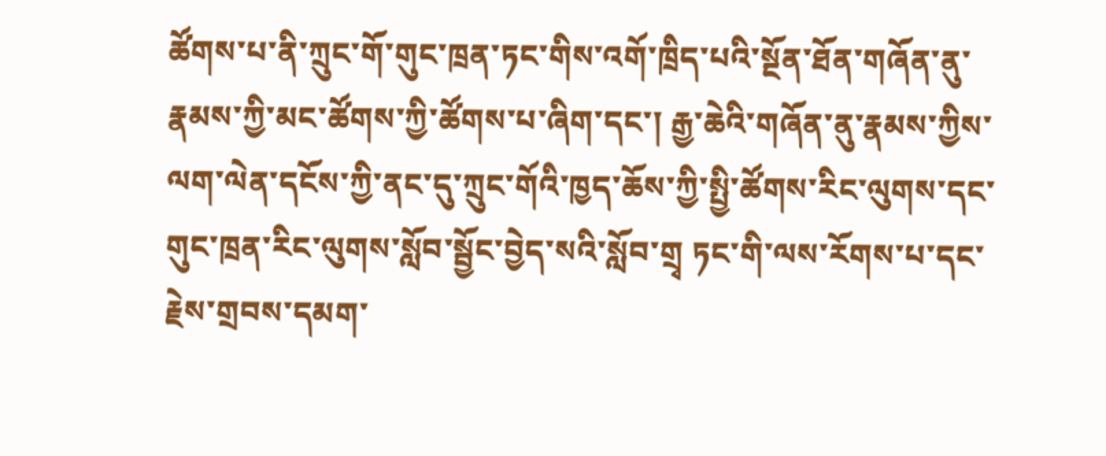ཚོགས་པ་ནི་ཀྲུང་གོ་གུང་ཁྲན་ཏང་གིས་འགོ་ཁྲིད་པའི་སྔོན་ཐོན་གཞོན་ནུ་རྣམས་ཀྱི་མང་ཚོགས་ཀྱི་ཚོགས་པ་ཞིག་དང་། རྒྱ་ཆེའི་གཞོན་ནུ་རྣམས་ཀྱིས་ལག་ལེན་དངོས་ཀྱི་ནང་དུ་ཀྲུང་གོའི་ཁྱད་ཆོས་ཀྱི་སྤྱི་ཚོགས་རིང་ལུགས་དང་གུང་ཁྲན་རིང་ལུགས་སློབ་སྦྱོང་བྱེད་སའི་སློབ་གྲྭ ཏང་གི་ལས་རོགས་པ་དང་རྗེས་གྲབས་དམག་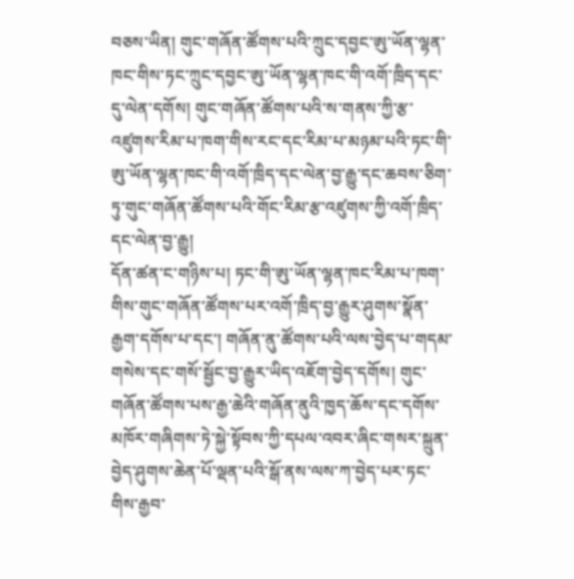བཅས་ཡིན། གུང་གཞོན་ཚོགས་པའི་ཀྲུང་དབྱང་ཨུ་ཡོན་ལྷན་ཁང་གིས་ཏང་ཀྲུང་དབྱང་ཨུ་ཡོན་ལྷན་ཁང་གི་འགོ་ཁྲིད་དང་དུ་ལེན་དགོས། གུང་གཞོན་ཚོགས་པའི་ས་གནས་ཀྱི་རྩ་འཛུགས་རིམ་པ་ཁག་གིས་རང་དང་རིམ་པ་མཉམ་པའི་ཏང་གི་ཨུ་ཡོན་ལྷན་ཁང་གི་འགོ་ཁྲིད་དང་ལེན་བྱ་རྒྱུ་དང་ཆབས་ཅིག་ཏུ་གུང་གཞོན་ཚོགས་པའི་གོང་རིམ་རྩ་འཛུགས་ཀྱི་འགོ་ཁྲིད་དང་ལེན་བྱ་རྒྱུ།
དོན་ཚན་ང་གཉིས་པ། ཏང་གི་ཨུ་ཡོན་ལྷན་ཁང་རིམ་པ་ཁག་གིས་གུང་གཞོན་ཚོགས་པར་འགོ་ཁྲིད་བྱ་རྒྱུར་ཤུགས་སྣོན་རྒྱག་དགོས་པ་དང་། གཞོན་ནུ་ཚོགས་པའི་ལས་བྱེད་པ་གདམ་གསེས་དང་གསོ་སྦྱོང་བྱ་རྒྱུར་ཡིད་འཇོག་བྱེད་དགོས། གུང་གཞོན་ཚོགས་པས་རྒྱ་ཆེའི་གཞོན་ནུའི་ཁྱད་ཆོས་དང་དགོས་མཁོར་གཞིགས་ཏེ་སྐྱེ་སྟོབས་ཀྱི་དཔལ་འབར་ཞིང་གསར་སྐྲུན་བྱེད་ཤུགས་ཆེན་པོ་ལྡན་པའི་སྒོ་ནས་ལས་ཀ་བྱེད་པར་ཏང་གིས་རྒྱབ་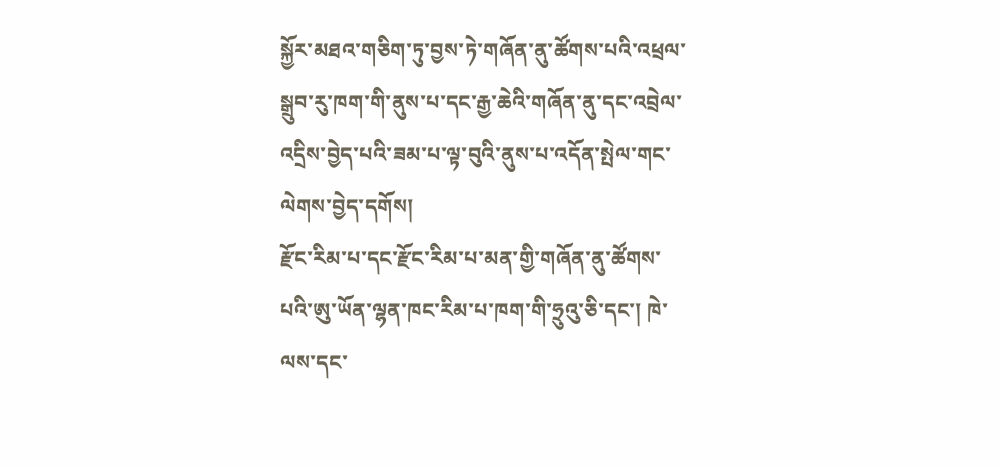སྐྱོར་མཐའ་གཅིག་ཏུ་བྱས་ཏེ་གཞོན་ནུ་ཚོགས་པའི་འཕྲལ་སྒྲུབ་རུ་ཁག་གི་ནུས་པ་དང་རྒྱ་ཆེའི་གཞོན་ནུ་དང་འབྲེལ་འདྲིས་བྱེད་པའི་ཟམ་པ་ལྟ་བུའི་ནུས་པ་འདོན་སྤེལ་གང་ལེགས་བྱེད་དགོས།
རྫོང་རིམ་པ་དང་རྫོང་རིམ་པ་མན་གྱི་གཞོན་ནུ་ཚོགས་པའི་ཨུ་ཡོན་ལྷན་ཁང་རིམ་པ་ཁག་གི་ཧྲུའུ་ཅི་དང་། ཁེ་ལས་དང་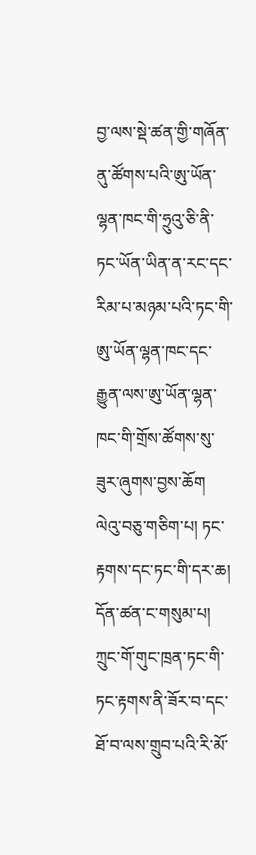བྱ་ལས་སྡེ་ཚན་གྱི་གཞོན་ནུ་ཚོགས་པའི་ཨུ་ཡོན་ལྷན་ཁང་གི་ཧྲུའུ་ཅི་ནི་ཏང་ཡོན་ཡིན་ན་རང་དང་རིམ་པ་མཉམ་པའི་ཏང་གི་ཨུ་ཡོན་ལྷན་ཁང་དང་རྒྱུན་ལས་ཨུ་ཡོན་ལྷན་ཁང་གི་གྲོས་ཚོགས་སུ་ཟུར་ཞུགས་བྱས་ཆོག
ལེའུ་བཅུ་གཅིག་པ། ཏང་རྟགས་དང་ཏང་གི་དར་ཆ།
དོན་ཚན་ང་གསུམ་པ། ཀྲུང་གོ་གུང་ཁྲན་ཏང་གི་ཏང་རྟགས་ནི་ཟོར་བ་དང་ཐོ་བ་ལས་གྲུབ་པའི་རི་མོ་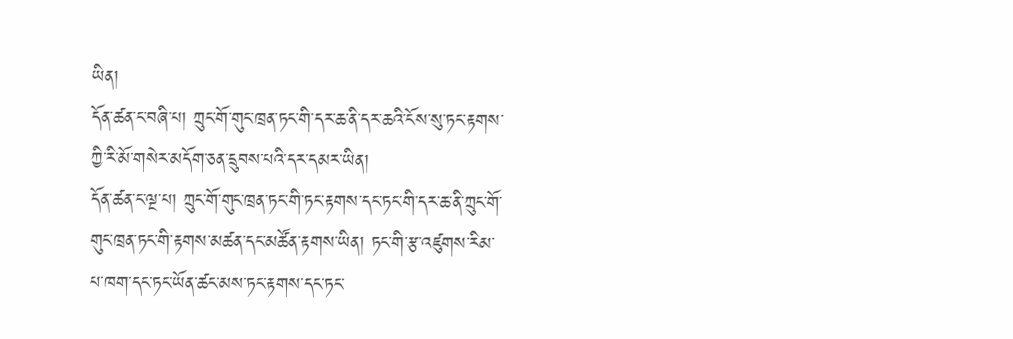ཡིན།
དོན་ཚན་ང་བཞི་པ། ཀྲུང་གོ་གུང་ཁྲན་ཏང་གི་དར་ཆ་ནི་དར་ཆའི་ངོས་སུ་ཏང་རྟགས་ཀྱི་རི་མོ་གསེར་མདོག་ཅན་དྲུབས་པའི་དར་དམར་ཡིན།
དོན་ཚན་ང་ལྔ་པ། ཀྲུང་གོ་གུང་ཁྲན་ཏང་གི་ཏང་རྟགས་དང་ཏང་གི་དར་ཆ་ནི་ཀྲུང་གོ་གུང་ཁྲན་ཏང་གི་རྟགས་མཚན་དང་མཚོན་རྟགས་ཡིན། ཏང་གི་རྩ་འཛུགས་རིམ་པ་ཁག་དང་ཏང་ཡོན་ཚང་མས་ཏང་རྟགས་དང་ཏང་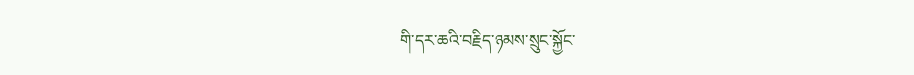གི་དར་ཆའི་བརྗིད་ཉམས་སྲུང་སྐྱོང་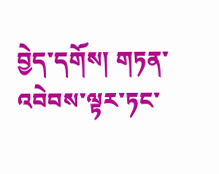བྱེད་དགོས། གཏན་འབེབས་ལྟར་ཏང་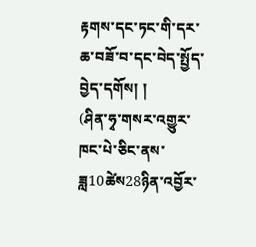རྟགས་དང་ཏང་གི་དར་ཆ་བཟོ་བ་དང་བེད་སྤྱོད་བྱེད་དགོས། །
(ཤིན་ཧྭ་གསར་འགྱུར་ཁང་པེ་ཅིང་ནས་ཟླ10ཚེས28ཉིན་འབྱོར་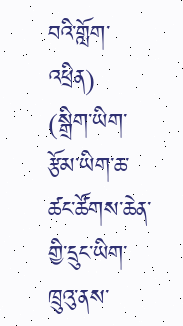བའི་གློག་འཕྲིན)
(སྒྲིག་ཡིག་རྩོམ་ཡིག་ཆ་ཚང་ཚོགས་ཆེན་གྱི་དྲུང་ཡིག་ཁྲུའུ་ནས་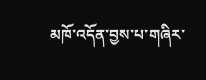མཁོ་འདོན་བྱས་པ་གཞིར་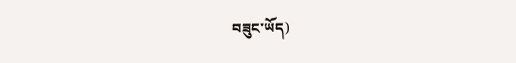བཟུང་ཡོད)